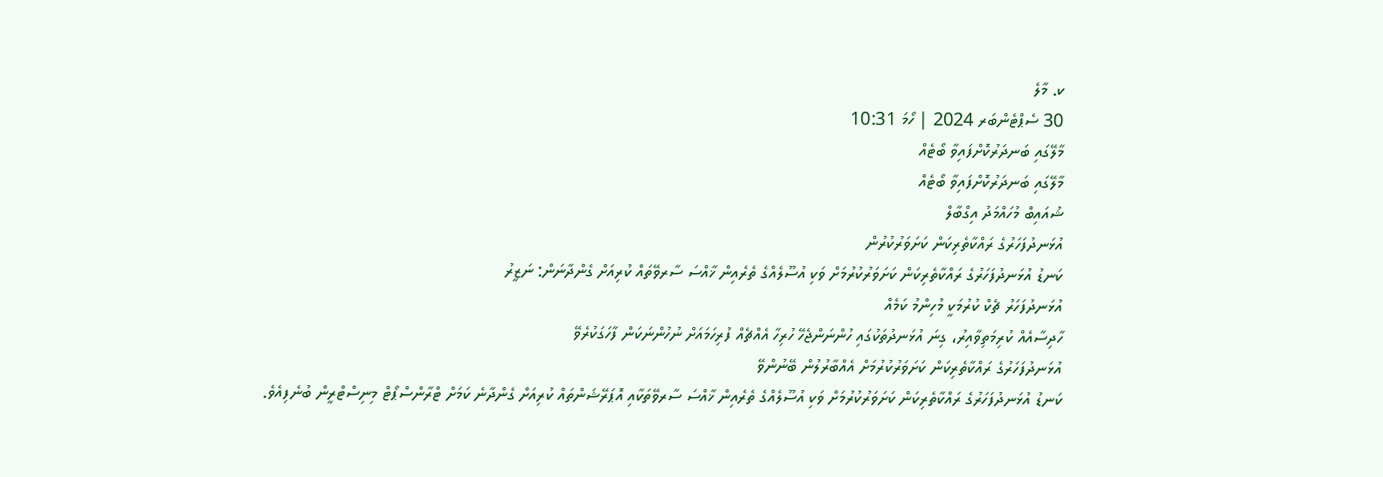ކ. މާލެ
30 ސެޕްޓެންބަރ 2024 | ހޯމަ 10:31
މާލޭގައި ބަނދަރުކޮށްފައިވާ ބޯޓެއް
މާލޭގައި ބަނދަރުކޮށްފައިވާ ބޯޓެއް
ޝުއައިބް މުހައްމަދު އިގްބާލް
އުޅަނދުފަހަރުގެ ރައްކާތެރިކަން ކަށަވަރުކުރުން
ކަނޑު އުޅަނދުފަހަރުގެ ރައްކާތެރިކަން ކަށަވަރުކުރުމަށް ވަކި އުސޫލެއްގެ ތެރެއިން ޚާއްސަ ސާރވޭތައް ކުރިއަށް ގެންދާނަން: ނަޒީރު
އުޅަނދުފަހަރު ޗެކް ކުރުމަކީ މުހިންމު ކަމެއް
ހާދިސާއެއް ކުރިމަތިވާއިރު، ގިނަ އުޅަނދުތަކުގައި ހުންނަންޖެހޭ ހުރިހާ އެއްޗެއް ފުރިހަމައަށް ނުހުންނަކަން ފާހަގަކުރެވޭ
އުޅަނދުފަހަރުގެ ރައްކާތެރިކަން ކަށަވަރުކުރުމަށް އެއްބާރުލުން ބޭނުންވޭ
ކަނޑު އުޅަނދުފަހަރުގެ ރައްކާތެރިކަން ކަށަވަރުކުރުމަށް ވަކި އުސޫލެއްގެ ތެރެއިން ޚާއްސަ ސާރވޭތަކާއި އޮޕަރޭޝަންތައް ކުރިއަށް ގެންދާނެ ކަމަށް ޓްރާންސްޕޯޓް މިނިސްޓްރީން ބުނެފިއެވެ.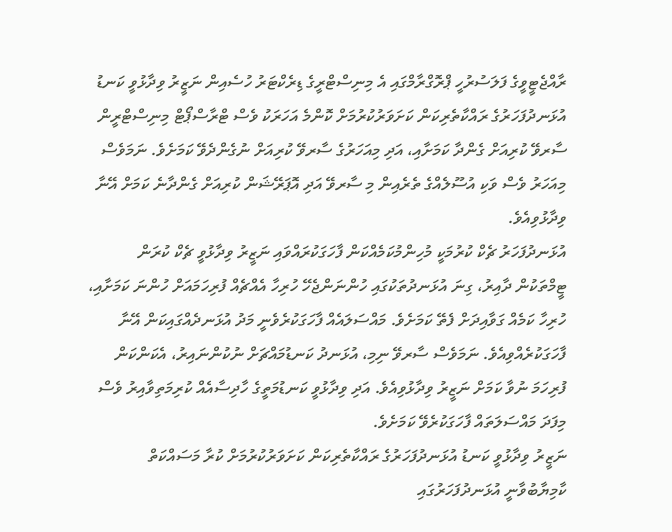ރާއްޖެޓީވީގެ ފަލަސުރުހީ ޕްރޮގްރާމްގައި އެ މިނިސްޓްރީގެ ޑިރެކްޓަރު ހުސެއިން ނަޒީރު ވިދާޅުވީ ކަނޑު އުޅަނދުފަހަރުގެ ރައްކާތެރިކަން ކަށަވަރުކުރުމަށް ކޮންމެ އަހަރަކު ވެސް ޓްރާސްޕޯޓް މިނިސްޓްރީން ސާރވޭ ކުރިއަށް ގެންދާ ކަމަށާއި، އަދި މިއަހަރުގެ ސާރވޭ ކުރިއަށް ނުގެންދެވޭ ކަމަށެވެ. ނަމަވެސް މިއަހަރު ވެސް ވަކި އުސޫލެއްގެ ތެރެއިން މި ސާރވޭ އަދި އޮޕަރޭޝަން ކުރިއަށް ގެންދާނެ ކަމަށް އޭނާ ވިދާޅުވިއެވެ.
އުޅަނދުފަހަރު ޗެކް ކުރުމަކީ މުހިންމުކަމެއްކަން ފާހަގަކުރައްވައި ނަޒީރު ވިދާޅުވީ ޗެކް ކުރަން ޓީމްތަކުން ދާއިރު، ގިނަ އުޅަނދުތަކުގައި ހުންނަންޖެހޭ ހުރިހާ އެއްޗެއް ފުރިހަމައަށް ހުންނަ ކަމަށާއި، ހުރިހާ ކަމެއް ގަވާއިދަށް ފެތޭ ކަމަށެވެ. މައްސަލައެއް ފާހަގަކުރެވެނީ މަދު އުޅަނދެއްގައިކަން އޭނާ ފާހަގަކުރެއްވިއެވެ. ނަމަވެސް ސާރވޭ ނިމި، އުޅަނދު ކަނޑުމައްޗަށް ނުކުންނައިރު، އެކަންކަން ފުރިހަމަ ނުވާ ކަމަށް ނަޒީރު ވިދާޅުވިއެވެ. އަދި ވިދާޅުވީ ކަނޑުމަތީގެ ހާދިސާއެއް ކުރިމަތިވާއިރު ވެސް މިފަދަ މައްސަލަތައް ފާހަގަކުރެވޭ ކަމަށެވެ.
ނަޒީރު ވިދާޅުވީ ކަނޑު އުޅަނދުފަހަރުގެ ރައްކާތެރިކަން ކަށަވަރުކުރުމަށް ކުރާ މަސައްކަތް ކާމިޔާބުވާނީ އުޅަނދުފަހަރުގައި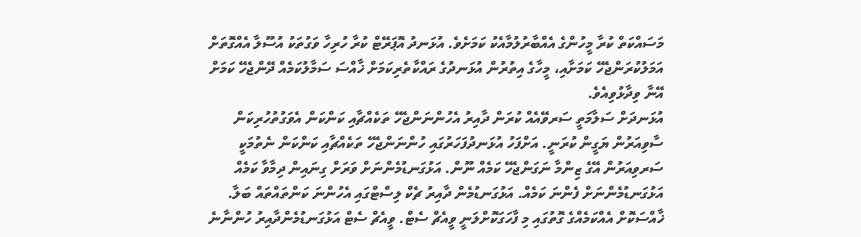މަސައްކަތް ކުރާ މީހުންގެ އެއްބާރުލުމާއެކު ކަމަށެވެ. އުޅަނދު އޮޕަރޭޓް ކުރާ ހުރިހާ ވަގުތަކު އުސޫލާ އެއްގޮތަށް އަމަލުކުރަންޖެހޭ ކަމަށާއި، މީހާގެ އިތުރުން އުޅަނދުގެ ރައްކާތެރިކަމަށް ޚާއްސަ ސަމާލުކަމެއް ދޭންޖެހޭ ކަމަށް އޭނާ ވިދާޅުވިއެވެ.
އުޅަނދަށް ސަލާމަތީ ސަރވޭއެއް ކުރަން ދާއިރު އެހުންނަންޖެހޭ ތަކެއްޗާއި ކަންކަން އެވަގުތުހުރިކަން ސާވިއަރުން ޔަގީން ކުރަނީ. އަށްފަހު އުޅަނދުފަހަރުގައި ހުންނަންޖެހޭ ތަކެއްޗާއި ކަންކަން ނެތުމަކީ ސަރވިއަރުން އޭގެ ޒިންމާ ނަގަންޖެހޭ ކަމެއް ނޫން. އަޅުގަނޑުމެންނަށް ވަރަށް ގިނައިން ދިމާވާ ކަމެއް އަޅުގަނޑުމެންނަށް ފެންނަ ކަމެއް. އަޅުގަނޑުމެން ދާއިރު ޗެކް ލިސްޓްގައި އެހުންނަ ކަންތައްތައް ބަލާ. ޚާއްސަކޮށް އެއްކަމެއްގެ ގޮތުގައި މި ފާހަގަކޮށްލަނީ ވީއެޗް ސެޓް. ވީއެޗް ސެޓް އަޅުގަނޑުމެންދާއިރު ހުންނާނެ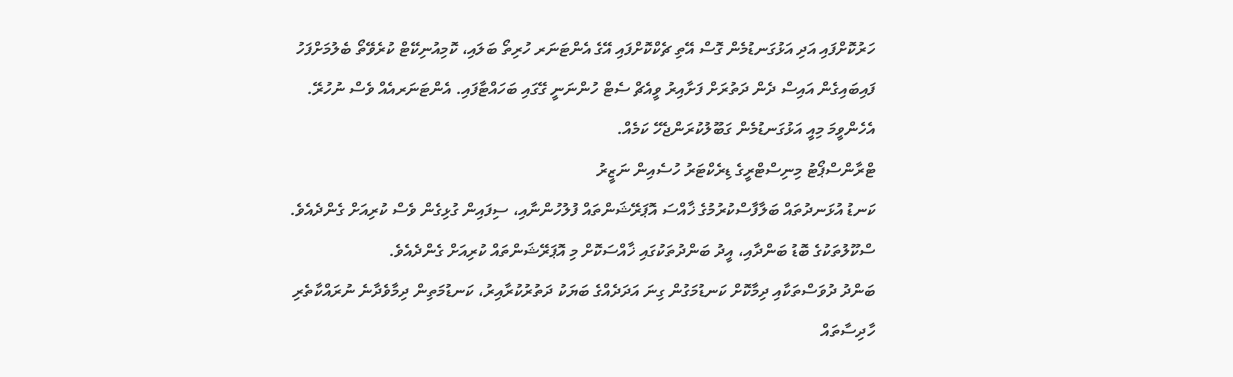ހަރުކޮށްފައި އަދި އަޅުގަނޑުމެން ގޮސް އޭތި ޗެކްކޮށްފައި އޭގެ އެންޓަނަރ ހުރިތޯ ބަލައި، ކޮމިއުނިކޭޓް ކުރެވޭތޯ ބެލުމަށްފަހު ފައިބައިގެން އައިސް ދެން ދަތުރަށް ފަށާއިރު ވީއެޗް ސެޓް ހުންނަނީ ގޭގައި ބަހައްޓާފައި. އެންޓަނަރއެއް ވެސް ނުހުރޭ. އެހެންވީމަ މިއީ އަޅުގަނޑުމެން ގަބޫލުކުރަންޖެހޭ ކަމެއް.
ޓްރާންސްޕޯޓު މިނިސްޓްރީގެ ޑިރެކްޓަރު ހުސެއިން ނަޒީރު
ކަނޑު އުޅަނދުތައް ބަލާފާސްކުރުމުގެ ޚާއްސަ އޮޕަރޭޝަންތައް ފުލުހުންނާއި، ސިފައިން ގުޅިގެން ވެސް ކުރިއަށް ގެންދެއެވެ. ސްކޫލުތަކުގެ ބޮޑު ބަންދާއި، އީދު ބަންދުތަކުގައި ޚާއްސަކޮށް މި އޮޕަރޭޝަންތައް ކުރިއަށް ގެންދެއެވެ.
ބަންދު ދުވަސްތަކާއި ދިމާކޮށް ކަނޑުމަގުން ގިނަ އަދަދެއްގެ ބަޔަކު ދަތުރުކުރާއިރު، ކަނޑުމަތިން ދިމާވެދާނެ ނުރައްކާތެރި ހާދިސާތައް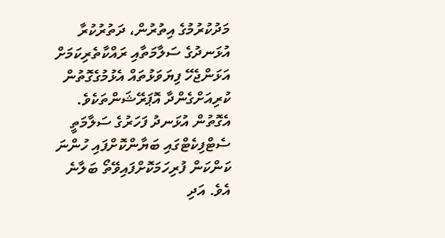މަދުކުރުމުގެ އިތުރުން، ދަތުރުކުރާ އުޅަނދުގެ ސަލާމަތާއި ރައްކާތެރިކަމަށް އަޅަންޖެހޭ ފިޔަވަޅުތައް އެޅުމުގެގޮތުން ކުރިއަށްގެންދާ އޮޕަރޭޝަންތަކެވެ. އެގޮތުން އުޅަނދު ފަހަރުގެ ސަލާމަތީ ސެޓްފިކެޓްގައި ބަޔާންކޮށްފައި ހުންނަ ކަންކަން ފުރިހަމަކޮށްފައިވޭތޯ ބަލާނެ އެވެ. އަދި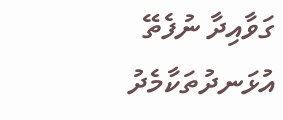ގަވާއިދާ ނުފެތޭ އުޅަނދުތަކާމެދު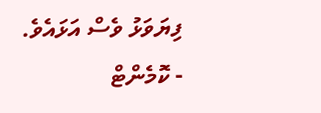ފިޔަވަޅު ވެސް އަޅައެވެ.
- ކޮމެންޓް